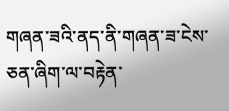གཞན་ཟའི་ནད་ནི་གཞན་ཟ་ངེས་ཅན་ཞིག་ལ་བརྟེན་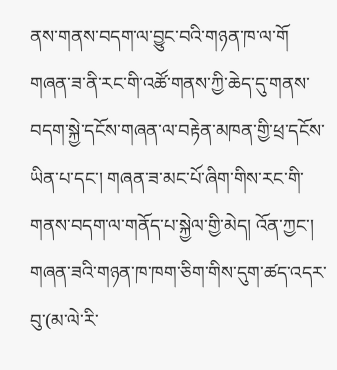ནས་གནས་བདག་ལ་བྱུང་བའི་གཉན་ཁ་ལ་གོ གཞན་ཟ་ནི་རང་གི་འཚོ་གནས་ཀྱི་ཆེད་དུ་གནས་བདག་སྐྱེ་དངོས་གཞན་ལ་བརྟེན་མཁན་གྱི་ཕྲ་དངོས་ཡིན་པ་དང་། གཞན་ཟ་མང་པོ་ཞིག་གིས་རང་གི་གནས་བདག་ལ་གནོད་པ་སྐྱེལ་གྱི་མེད། འོན་ཀྱང་། གཞན་ཟའི་གཉན་ཁ་ཁག་ཅིག་གིས་དུག་ཚད་འདར་བུ་(མ་ལེ་རི་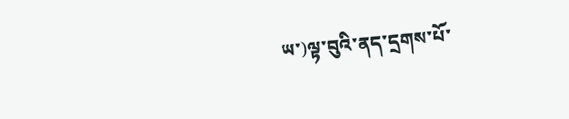ཡ་)ལྟ་བུའི་ནད་དྲགས་པོ་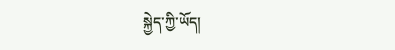སྐྱེད་ཀྱི་ཡོད།